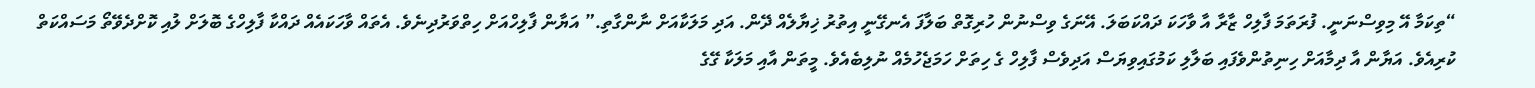“ތިކަމާ އޭ މިވިސްނަނީ. ފުރަތަމަ ފާލިހް ޒާރާ އާ ވާހަކަ ދައްކަބަލަ. އޭނަގެ ވިސްނުން ހުރިގޮތް ބަލާފަ އެނގޭނީ އިތުރު ޚިޔާލެއް ދޭން. އަދި މަލަކާއަށް ނާންގާތި.” އަޔާން ފާލިހްއަށް ހިތްވަރުދިނެވެ. އެތައް ވާހަކައެއް ދައްކާ ފާލިހްގެ ބޮލަށް ލުއި ކޮށްދެވޭތޯ މަސައްކަތް ކުރިއެވެ. އަޔާން އާ ދިމާއަށް ހިނިތުންވެފައި ބަލާލި ކަމުގައިވިޔަސް އަދިވެސް ފާލިހް ގެ ހިތަށް ހަމަޖެހުމެއް ނުލިބެއެވެ. މީތަން އާއި މަލަކާ ގޭގެ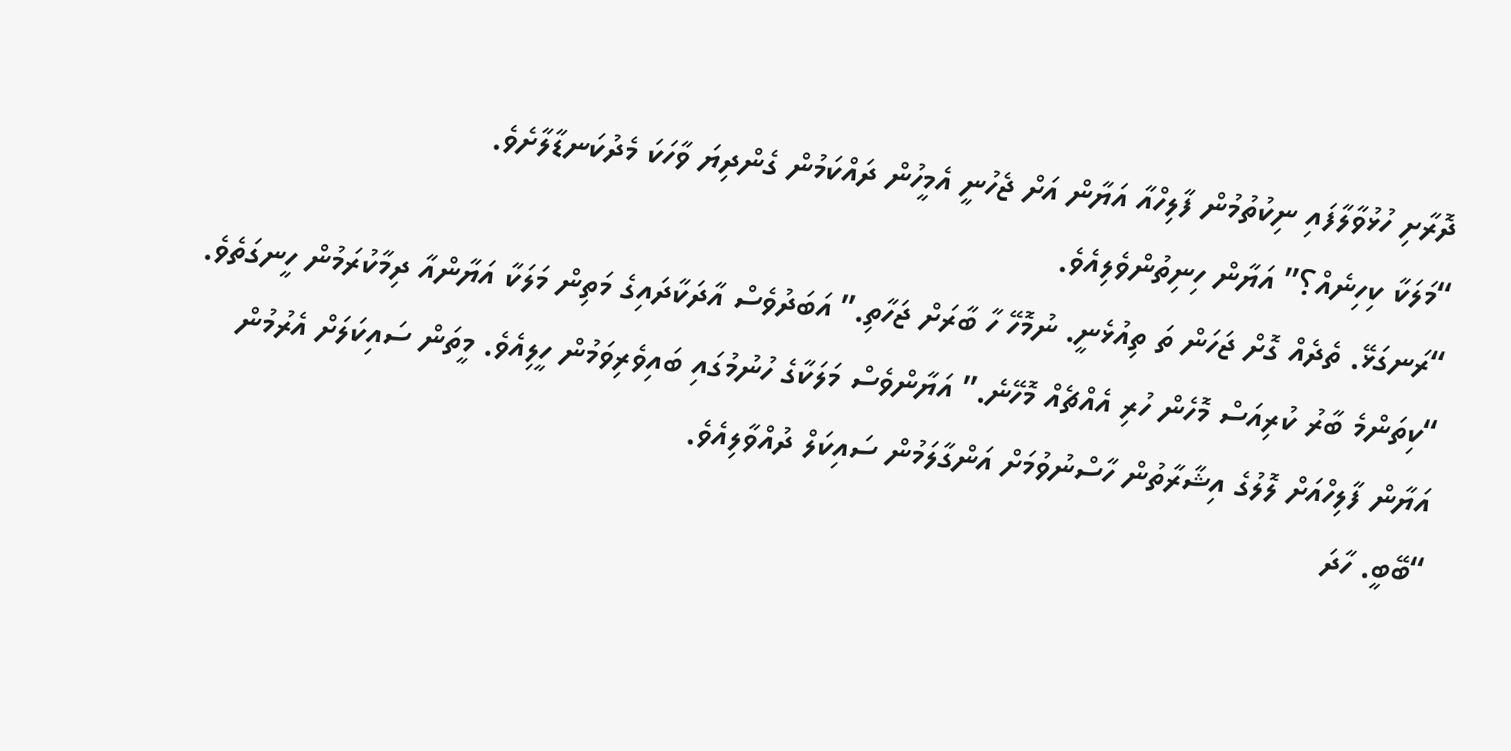ދޮރާށި ހުޅުވާލާފައި ނިކުތުމުން ފާލިހްއާ އަޔާން އަށް ޖެހުނީ އެމީހުން ދައްކަމުން ގެންދިޔަ ވާހަކަ މެދުކަނޑާލާށެވެ.
“މަލަކާ ކިހިނެއް؟” އަޔާން ހިނިތުންވެލިއެވެ.
“ރަނގަޅޭ. ތެދެއް ގޮށް ޖަހަން ތަ ތިއުޅެނީ. ނުމޮހޭ ހާ ބާރަށް ޖަހާތި.” އަބަދުވެސް އާދަކާދައިގެ މަތިން މަލަކާ އަޔާންއާ ދިމާކުރަމުން ހީނގަތެވެ.
“ކިތަންމެ ބާރު ކުރިއަސް މޮހެން ހުރި އެއްޗެއް މޮހޭނެ.” އަޔާންވެސް މަލަކާގެ ހުނުމުގައި ބައިވެރިވަމުން ހީލިއެވެ. މީތަން ސައިކަލަށް އެރުމުން އަޔާން ފާލިހްއަށް ލޮލުގެ އިޝާރާތުން ހާސްނުވުމަށް އަންގާލަމުން ސައިކަލް ދުއްވާލިއެވެ.
“ބޭބީ. ހާދަ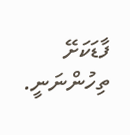ފާޑަކަށޭ ތިހުންނަނީ.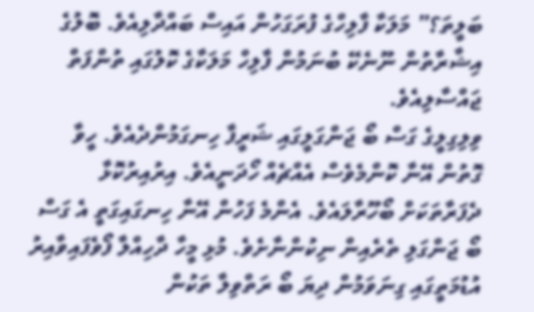ބަލީތަ؟” މަލަކާ ފާލިހްގެ ފުރަގަހުން އައިސް ބައްދާލިއެވެ. ބޮލުގެ އިޝާރާތުން ނޫނެކޭ ބުނަމުން ފާލިހް މަލަކާގެ ކޮލުގައި ތުންފަތް ޖައްސާލިއެވެ.
ވިލިގިލީގެ ގަސް ބޯ ޖަންގަލީގައި ޝަރީފާ ހިނގަމުންދެއެވެ. ހީވާ ގޮތުން އޭނާ ކޮންމެވެސް އެއްޗެއް ހޯދަނީއެވެ. އިރުއިރުކޮޅާ ދެފަރާތަކަށް ބޯހޫރާލައެވެ. އެންމެ ފަހުން އޭނާ ހިނގައިގަތީ އެ ގަސް ބޯ ޖަންގަލި ތެރެއިން ނިކުންނާށެވެ. މުޅި މީހާ ދާހިއްލާ ފޯވެފައިވާއިރު އުޑުމަތީގައި ގިނަވަމުން ދިޔަ ބޯ ރަތްވިލާ ތަކުން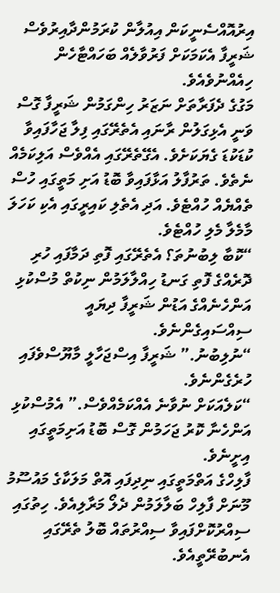އިރުއޮއްސެނީކަން އިއުލާން ކުރަމުންދާއިރުވެސް ޝަރީފާ އެކަމަކަށް ފަރުވާލެއް ބަހައްޓާހެން ހިއެއްނުވެއެވެ.
މަގުގެ ދެފަރާތަށް ނަޒަރު ހިންގަމުން ޝަރީފާ ގޮސް ވަނީ އެޅިގަލުން ރާނައި އެތެރޭގައި ފިލާ ޖަހާފައިވާ ކުޑަކުޑަ ގެޔަކަށެވެ. އެގޭތެރޭގައި އެއްވެސް އަލިކަމެއް ނެތެވެ. ތަރުފާލު އަޅާފައިވާ ބޮޑު އަށި މަތީގައި ހުސް ތެއްޔެއް ހުއްޓެވެ. އަދި އެތެލި ކައިރީގައި އެކި ކަހަލަ މާމެލާ މެލި ހުއްޓެވެ.
“ކޮބާ ލިބުނުތަ؟ އެތެރޭގައި ފޮތި ދަމާފައި ހުރި ދޮރެއްގެ ފޮތި ގަނޑު ހިއްލާލަމުން ނިކުތް މުސްކުޅި އަންހެނެއްގެ އަޑުން ޝަރީފާ ދިޔައީ ސިއްސައިގެންނެވެ.
“ނުލިބުނު.” ޝަރީފާ އިސްޖަހާލީ މާޔޫސްވެފައި ހުރެގެންނެވެ.
“ކަލެއަކަށް ނުވާނެ އެއްކަމެއްވެސް.” އެމުސްކުޅި އަންހެނާ ކޮރު ޖަހަމުން ގޮސް ބޮޑު އަށިމަތީގައި އިށީނެވެ.
ފާލިހްގެ އަތްމަތީގައި ނިދިފައި އޮތް މަލަކާގެ މައުސޫމު މޫނަށް ފާލިހް ބަލާލަމުން ދެލޯ މަރާލިއެވެ. ހިތުގައި ސިއްރުކޮށްފައިވާ ސިއްރުތައް ބޮލު ތެރޭގައި އެނބުރޭތީއެވެ.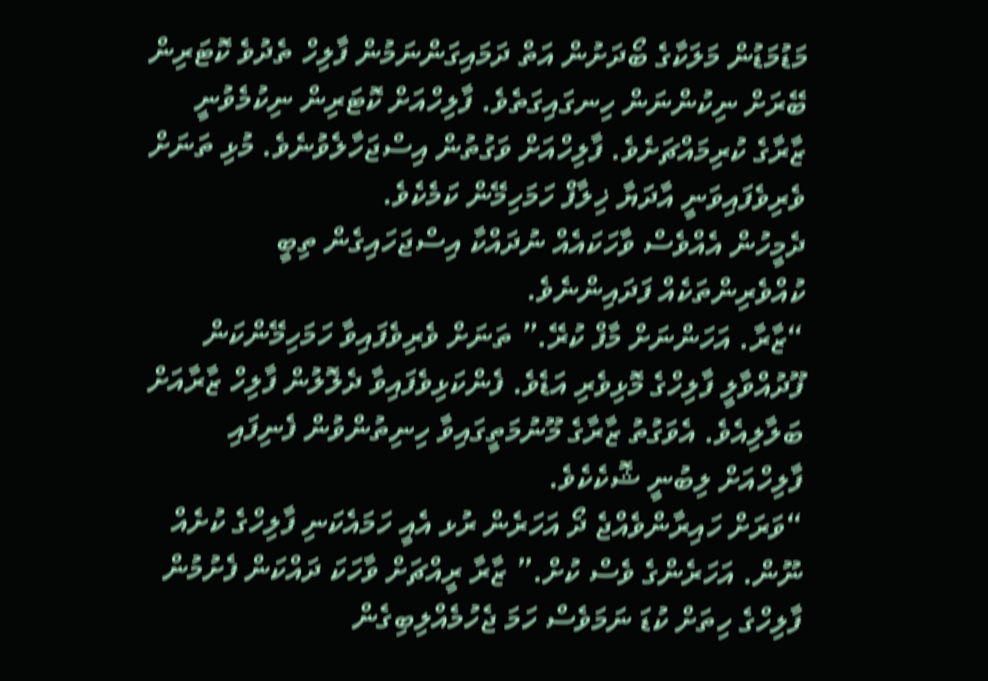މަޑުމަޑުން މަލަކާގެ ބޯދަށުން އަތް ދަމައިގަންނަމުން ފާލިހް ތެދުވެ ކޮޓަރިން ބޭރަށް ނިކުންނަން ހިނގައިގަތެވެ. ފާލިހްއަށް ކޮޓަރިން ނިކުމެވުނީ ޒާރާގެ ކުރިމައްޗަށެވެ. ފާލިހްއަށް ވަގުތުން އިސްޖަހާލެވުނެވެ. މުޅި ތަނަށް ވެރިވެފައިވަނީ އާދަޔާ ޚިލާފް ހަމަހިމޭން ކަމެކެވެ.
ދެމީހުން އެއްވެސް ވާހަކައެއް ނުދައްކާ އިސްޖަހައިގެން ތިބީ ކުއްވެރިންތަކެއް ފަދައިންނެވެ.
“ޒާރާ. އަހަންނަށް މާފް ކުރޭ.” ތަނަށް ވެރިވެފައިވާ ހަމަހިމޭންކަން ފޫދުއްވާލީ ފާލިހްގެ މޮޅިވެރި އަޑެވެ. ފެންކަޅިވެފައިވާ ދެލޮލުން ފާލިހް ޒާރާއަށް ބަލާލިއެވެ. އެވަގުތު ޒާރާގެ މޫނުމަތީގައިވާ ހިނިތުންވުން ފެނިފައި ފާލިހްއަށް ލިބުނީ ޝޮކެކެވެ.
“ވަރަށް ހައިރާންވެއްޖެ ދޯ އަހަރެން ރުޅ އެއީ ހަމައެކަނި ފާލިހްގެ ކުށެއް ނޫން. އަހަރެންގެ ވެސް ކުށް.” ޒާރާ ރީއްޗަށް ވާހަކަ ދައްކަން ފެށުމުން ފާލިހްގެ ހިތަށް ކުޑަ ނަމަވެސް ހަމަ ޖެހުމެއްލިބިގެން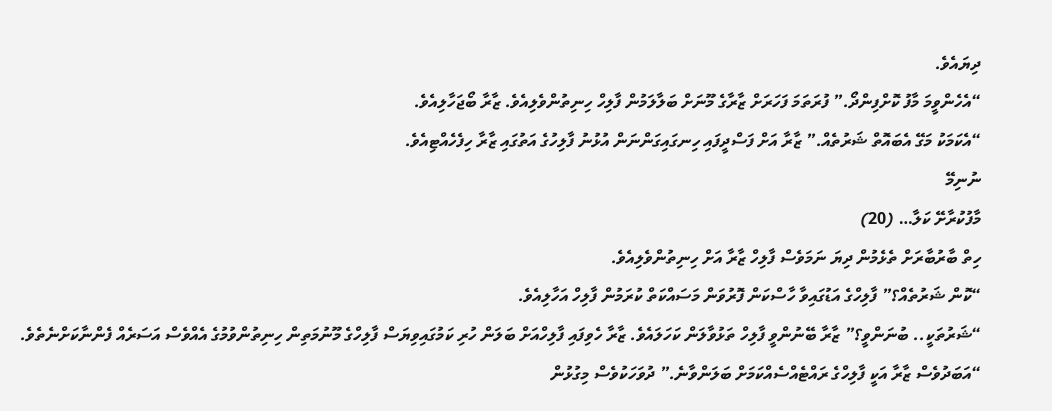ދިޔައެވެ.
“އެހެންވީމަ މާފު ކޮށްފިންދޯ.” ފުރަތަމަ ފަހަރަށް ޒާރާގެ މޫނަށް ބަލާލަމުން ފާލިހް ހިނިތުންވެލިއެވެ. ޒާރާ ބޯޖަހާލިއެވެ.
“އެކަމަކު މަގޭ އެބައޮތް ޝަރުތެއް.” ޒާރާ އަށް ފަސްދީފައި ހިނގައިގަންނަން އުޅުނު ފާލިހުގެ އަތުގައި ޒާރާ ހިފެހެއްޓިއެވެ.
ނުނިމޭ
މާފުކުރާށޭ ކަލާ… (20)
ހިތް ބާރުބާރަށް ތެޅެމުން ދިޔަ ނަމަވެސް ފާލިހް ޒާރާ އަށް ހިނިތުންވެލިއެވެ.
“ކޮން ޝަރުތެއް؟” ފާލިހްގެ އަޑުގައިވާ ހާސްކަން ފޮރުވަން މަސައްކަތް ކުރަމުން ފާލިހް އަހާލިއެވެ.
“ޝަރުތަކީ.. ބުނަންވީ؟” ޒާރާ ބޭނުންވީ ފާލިހް ތަޅުވާލަން ކަހަލައެވެ. ޒާރާ ހެވިފައި ފާލިހްއަށް ބަލަން ހުރި ކަމުގައިވިޔަސް ފާލިހްގެ މޫނުމަތިން ހިނިތުންވުމުގެ އެއްވެސް އަސަރެއް ފެންނާކަށްނެތެވެ.
“އަބަދުވެސް ޒާރާ އަކީ ފާލިހްގެ ރައްޓެއްސެއްކަމަށް ބަލަންވާނެ.” ދުވަހަކުވެސް މިގުޅުން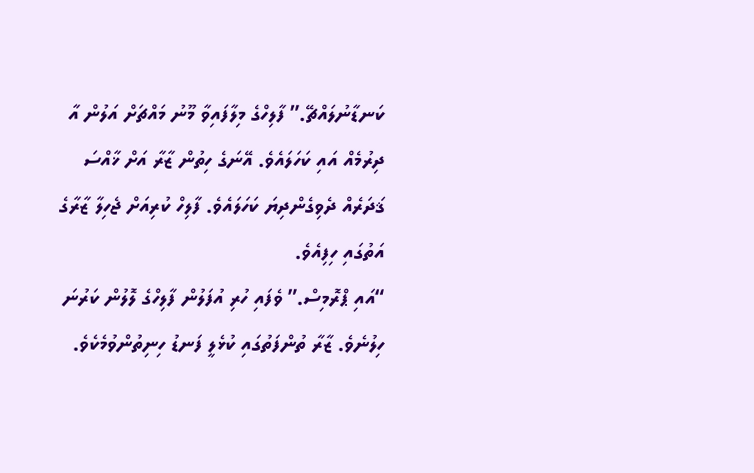ކަނޑާނުލައްޗޭ.” ފާލިހްގެ މިލާފައިވާ މޫނު މައްޗަށް އަލުން އާ ދިރުމެއް އައި ކަހަލައެވެ. އޭނަގެ ހިތުން ޒާރާ އަށް ޚާއްސަ ޤަދަރެއް ދެވިގެންދިޔަ ކަހަލައެވެ. ފާލިހް ކުރިއަށް ޖެހިލާ ޒާރާގެ އަތުގައި ހިފިއެވެ.
“އައި ޕްރޮމިސް.” ވެފައި ހުރި އުފަލުން ފާލިހްގެ ލޮލުން ކަރުނަ ހިލުނެވެ. ޒާރާ ތުންފަތުގައި ކުޅެލީ ފަނޑު ހިނިތުންވުމެކެވެ.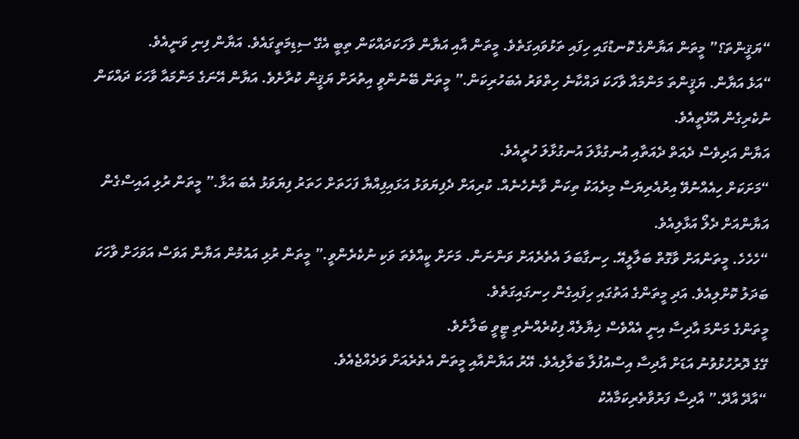“ޔަޤީންތަ؟” މީތަން އަޔާންގެ ކޮނޑުގައި ހިފައި ތަޅުވައިގަތެވެ. މީތަން އާއި އަޔާން ވާހަކަދައްކަން ތިބީ އެގޭ ސިޑިމަތީގައެވެ. އަޔާން ފިނި ވަނީއެވެ.
“އަޅެ އަޔާން. ޔަޤީންތަ މަންމައާ ވާހަކަ ދައްކާނެ ހިތްވަރު އެބަހުރިކަން.” މީތަން ބޭނުންވީ އިތުރަށް ޔަޤީން ކުރާށެވެ. އަޔާން އޭނަގެ މަންމައާ ވާހަކަ ދައްކަން ނުކެރިގެން އުޅޭތީއެވެ.
އަޔާން އަދިވެސް ދެއަތް ދެއަތާއި އުނގުޅާލަ އުނގުޅާލަ ހުރީއެވެ.
“މަށަކަށް ހިއެއްނުވޭ އިރުއެރިޔަސް މިރެއަކު ތިކަން ވާނެހެނެއް. ކުރިއަށް ދެފިޔަވަޅު އަޅައިފިއްޔާ ފަހަތަށް ހަތަރު ފިޔަވަޅު އެބަ އަޅާ.” މީތަން ރުޅި އައިސްގެން އަޔާންއަށް ދެލޯ އަޅާލިއެވެ.
“ހެހެހެ. މީތަންއަށް ވާގޮތް ބަލާލީއޭ. ހިނގާބަލަ އެތެރެއަށް ވަންނަން. މަށަށް ކީއްވެތަ ވަކި ނުކެރެންވީ.” މީތަން ރުޅި އައުމުން އަޔާން އަވަސް އަވަހަށް ވާހަކަ ބަދަލު ކޮށްލިއެވެ. އަދި މީތަންގެ އަތުގައި ހިފައިގެން ހިނގައިގަތެވެ.
މީތަންގެ މަންމަ އާދިސާ އިނީ އެއްވެސް ޚިޔާލެއް ފިކުރެއްނެތި ޓީވީ ބަލާށެވެ.
ގޭގެ ދޮރުހުޅުވުނު އަޑަށް އާދިސާ އިސްއުފުލާ ބަލާލިއެވެ. އޭރު އަޔާންއާއި މީތަން އެތެރެއަށް ވަދެއްޖެއެވެ.
“އާދޭ އާދޭ.” އާދިސާ ފަރުވާތެރިކަމާއެކު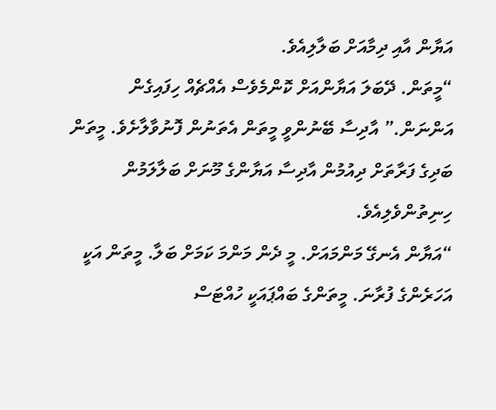އަޔާން އާއި ދިމާއަށް ބަލާލިއެވެ.
“މީތަން. ދޭބަލަ އަޔާންއަށް ކޮންމެވެސް އެއްޗެއް ހިފައިގެން އަންނަން.” އާދިސާ ބޭނުންވީ މީތަން އެތަނުން ފޮނުވާލާށެވެ. މީތަން ބަދިގެ ފަރާތަށް ދިއުމުން އާދިސާ އަޔާންގެ މޫނަށް ބަލާލަމުން ހިނިތުންވެލިއެވެ.
“އަޔާން އެނގޭ މަންމައަށް. މީ ދެން މަންމަ ކަމަށް ބަލާ. މީތަން އަކީ އަހަރެންގެ ފުރާނަ. މީތަންގެ ބައްޕައަކީ ހުއްޓަސް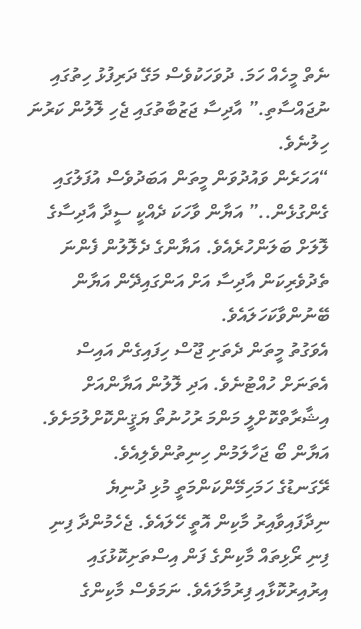ނެތް މީހެއް ހަމަ. ދުވަހަކުވެސް މަގޭ ދަރިފުޅު ހިތުގައި ނުޖައްސާތި.” އާދިސާ ޖަޒުބާތުގައި ޖެހި ލޮލުން ކަރުނަ ހިލުނެވެ.
“އަހަރެން ވައުދުވަން މީތަން އަބަދުވެސް އުފަލުގައި ގެންގުޅެން..” އަޔާން ވާހަކަ ދެއްކީ ސީދާ އާދިސާގެ ލޮލަށް ބަލަންހުރެއެވެ. އަޔާންގެ ދެލޮލުން ފެންނަ ތެދުވެރިކަން އާދިސާ އަށް އަންގައިދޭން އަޔާން ބޭނުންވާކަހަލައެވެ.
އެވަގުތު މީތަން ދެތަށި ޖޫސް ހިފައިގެން އައިސް އެތަނަށް ހުއްޓުނެވެ. އަދި ލޮލުން އަޔާންއަށް އިޝާރާތްކޮށްލީ މަންމަ ރުހުނުތޯ ޔަޤީންކޮށްލުމަށެވެ. އަޔާން ބޯ ޖަހާލަމުން ހިނިތުންވެލިއެވެ.
ރޭގަނޑުގެ ހަމަހިމޭންކަންމަތީ މުޅި ދުނިޔެ ނިދާފައިވާއިރު މާކިން އޮތީ ހޭލައެވެ. ޖެހެމުންދާ ފިނި ފިނި ރޯޅިތައް މާކިންގެ ފަން އިސްތަށިކޮޅުގައި އިރުއިރުކޮޅާއި ފިރުމާލައެވެ. ނަމަވެސް މާކިންގެ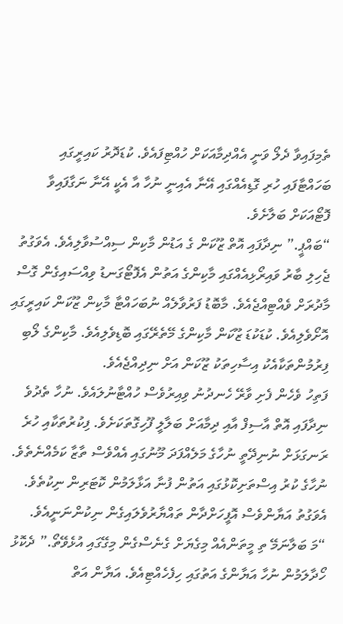ތެމިފައިވާ ދެލޯ ވަނީ އެއްދިމާއަކަށް ހުއްޓިފައެވެ. ކުޑަދޮރު ކައިރީގައި ބަހައްޓާފައި ހުރި ގޮޑިއެއްގައި އޭނާ އެއިނީ ނުހާ އާ އެކީ އޭނާ ނަގާފައިވާ ފޮޓޯއަކަށް ބަލާށެވެ.
“ބައްޕީ.” ނިދާފައި އޮތް ޒޫކަން ގެ އަޑުން މާކިން ސިއްސުވާލިއެވެ. އެވަގުތު ޖެހިލި ބާރު ވައިރޯޅިއެއްގައި މާކިންގެ އަތުން އެފޮޓޯގަނޑު ވިއްސައިގެން ގޮސް މާދުރަށް ވެއްޓިއްޖެއެވެ. މާބޮޑު ފަރުވާލެއް ނުބަހައްޓާ މާކިން ޒޫކަން ކައިރީގައި އޮށޯވެލިއެވެ. ކުޑަކުޑަ ޒޫކަން މާކިންގެ މޭތެރޭގައި ބޮޑިވެލިއެވެ. މާކިންގެ ލޯބި ފިރުމުންތަކާއެކު އިސާހިތަކު ޒޫކަން އަށް ނިދިއްޖެއެވެ.
ފަތިހު ވެހެން ފެށި ވާރޭ ހެނދުނު ވިއިރުވެސް ހުއްޓާނުލައެވެ. ނުހާ ތެދުވެ ނިދާފައި އޮތް އާސިފް އާއި ދިމާއަށް ބަލާލީ ފޫހިގޮތަކަށެވެ. ފިކުރުތަކާއި ހުރެ ރަނގަޅަށް ނުނިދޭތީ ނުހާގެ މަލެއްފަދަ މޫނުގައި އެއްވެސް ތާޒާ ކަމެއްނެތެވެ.
ނުހާގެ ކުރު އިސްތަށިކޮޅުގައި އަތުން ފުނާ އަޅާލަމުން ކޮޓަރިން ނިކުތެވެ. އެވަގުތު އަޔާންވެސް އޮފީހަށްދާން ތައްޔާރުވެލައިގެން ނިކުންނަނީއެވެ.
“މަ ބަލާނަމޭ ތި މީތަންއެއް މިގެޔަށް ގެނެސްގެން މިގޭގައި އުޅެވޭތޯ.” ދެކޮޅު ހޯދާލަމުން ނުހާ އަޔާންގެ އަތުގައި ހިފެހެއްޓިއެވެ. އަޔާން އަތް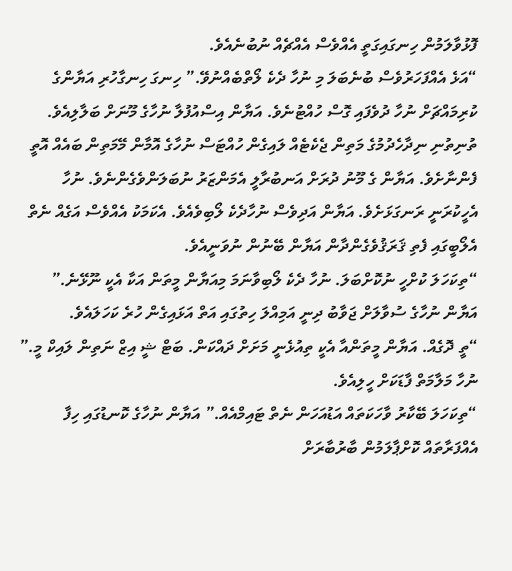ފޮޅުވާލަމުން ހިނގައިގަތީ އެއްވެސް އެއްޗެއް ނުބުނެއެވެ.
“އަޅެ އެއްފަހަރުވެސް ބުނެބަލަ މި ނުހާ ދެކެ ލޯތްބެއްނުވޭ.” ހިނގަ ހިނގާހުރި އަޔާންގެ ކުރިމައްޗަށް ނުހާ ދުވެފައި ގޮސް ހުއްޓުނެވެ. އަޔާން އިސްއުފުލާ ނުހާގެ މޫނަށް ބަލާލިއެވެ. ތުނިތުނި ނިދާހެދުމުގެ މަތިން ޖެކެޓެއް ލައިގެން ހުއްޓަސް ނުހާގެ އޮމާން މޭމަތިން ބައެއް އޮތީ ފެންނާށެވެ. އަޔާން ގެ މޫނު ދުރަށް އަނބުރާލީ އެމަންޒަރު ނުބަލަންވެގެންނެވެ. ނުހާ އެހީކުރަނީ ރަނގަޅަށެވެ. އަޔާން އަދިވެސް ނުހާދެކެ ލޯބިވެއެވެ. އެކަމަކު އެއްވެސް އަގެއް ނެތް އެލޯބީގައި ފެތި ޤަރަޤުވެގެންދާން އަޔާން ބޭނުން ނުވަނީއެވެ.
“ތިކަހަލަ ކުށްހީ ނުކޮށްބަލަ. ނުހާ ދެކެ ލޯބިވާނަމަ މިއަޔާން މީތަން އަކާ އެކީ ނޫޅޭނެ.” އަޔާން ނުހާގެ ސުވާލަށް ޖަވާބު ދިނީ އަމިއްލަ ހިތުގައި އަތް އަޅައިގެން ހުރެ ކަހަލައެވެ.
“ތީ ދޮގެއް. އަޔާން މީތަންއާ އެކީ ތިއުޅެނީ މަށަށް ދައްކަން. ބަޓް ޝީ އިޒް ނަތިން ލައިކް މީ.” ނުހާ މަލާމަތް ފާޑަކަށް ހީލިއެވެ.
“ތިކަހަލަ ބޭކާރު ވާހަކަތައް އަޑުއަހަން ނެތް ޓައިމްއެއް.” އަޔާން ނުހާގެ ކޮނޑުގައި ހިފާ އެއްފަރާތައް ކޮށްޕާލަމުން ބާރުބާރަށް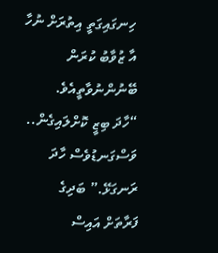ހިނގައިގަތީ އިތުރަށް ނުހާ އާ ޒުވާބު ކުރަން ބޭނުންނުވާތީއެވެ.
“ހާދަ ބިޒީ ކޮށްލައިގެން.. ވަސްގަނޑުވެސް ހާދަ ރަނގަޅޭ.” ބަދިގެ ފަރާތަށް އައިސް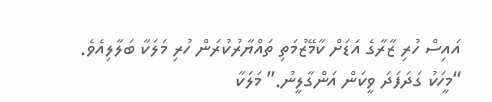އައިސް ހުރި ޒާރާގެ އަޑަށް ކާމޭޒުމަތި ތައްޔާރުކުރަން ހުރި މަލަކާ ބަލާލިއެވެ.
“މީހަކު ގަދަފަދަ ވީކަން އަންގާލީނު.” މަލަކާ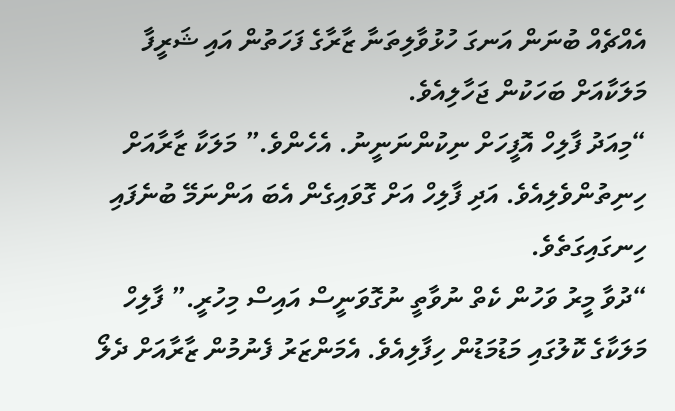އެއްޗެއް ބުނަން އަނގަ ހުޅުވާލިތަނާ ޒާރާގެ ފަހަތުން އައި ޝަރީފާ މަލަކާއަށް ބަހަކުން ޖަހާލިއެވެ.
“މިއަދު ފާލިހް އޮފީހަށް ނިކުންނަނީނު. އެހެންވެ.” މަލަކާ ޒާރާއަށް ހިނިތުންވެލިއެވެ. އަދި ފާލިހް އަށް ގޮވައިގެން އެބަ އަންނަމޭ ބުނެފައި ހިނގައިގަތެވެ.
“ދުވާ މީރު ވަހުން ކެތް ނުވާތީ ނުގޮވަނީސް އައިސް މިހުރީ.” ފާލިހް މަލަކާގެ ކޮލުގައި މަޑުމަޑުން ހިފާލިއެވެ. އެމަންޒަރު ފެނުމުން ޒާރާއަށް ދެލޯ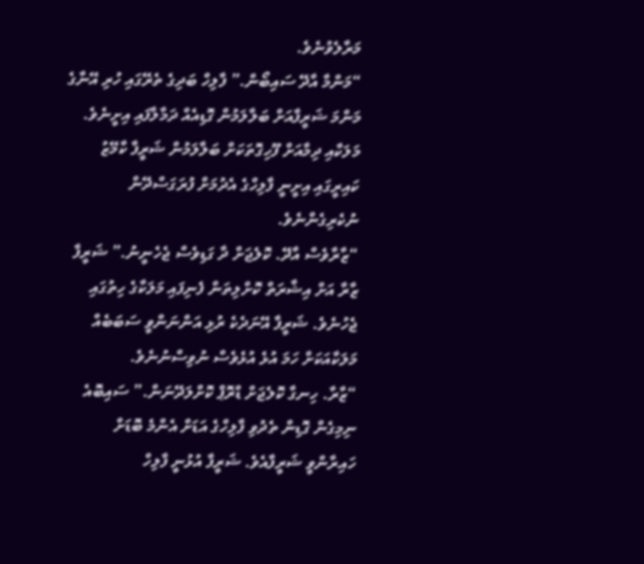މަރާލެވުނެވެ.
“މަންމާ އާދޭ ސައިބޯން.” ފާލިހް ބަދިގެ ތެރޭގައި ހުރި އޭނާގެ މަންމަ ޝަރީފާއަށް ބަލާލަމުން ގޮޑިއެއް ދަމާލާފައި އިށީނެވެ. މަލަކާއި ދިމާއަށް ފޫހިގޮތަކަށް ބަލާލަމުން ޝަރީފާ ކާމޭޒު ކައިރީގައި އިށީނީ ފާލިހްގެ އެދުމަށް ފުރަގަސްދޭން ނުކެރިގެންނެވެ.
“ޒާރާވެސް އާދޭ. ކޮލެޖަށް ދާ ގަޑިވެސް ޖެހެނީނު.” ޝަރީފާ ޒާރާ އަށް އިޝާރަތް ކޮށްލިތަން ފެނިފައި މަލަކާގެ ހިތުގައި ޖެހުނެވެ. ޝަރީފާ އޭނަދެކެ ރުޅި އަންނަންވީ ސަބަބެއް މަލަކާއަކަށް ހަމަ އުޅެ އުޅެވެސް ނުވިސްނުނެވެ.
“ޒާރާ. ހިނގާ ކޮލެޖަށް ޑްރޮޕް ކޮށްލަދޭނަން.” ސައިބޮއެ ނިމިގެން ގޮޑިން ތެދުވި ފާލިހްގެ އަޑަށް އެންމެ ބޮޑަށް ހައިރާންވީ ޝަރީފާއެވެ. ޝަރީފާ އުޅުނީ ފާލިހް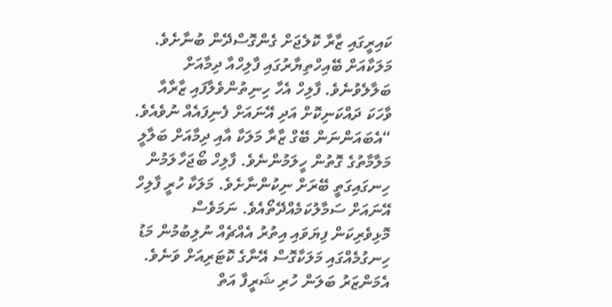ކައިރީގައި ޒާރާ ކޮލެޖަށް ގެންގޮސްދޭން ބުނާށެވެ. މަލަކާއަށް ބޭއިހްތިޔާރުގައި ފާލިހްއާ ދިމާއަށް ބަލާލެވުނެވެ. ފާލިހް އެހާ ހިނިތުންވެލާފައި ޒާރާއާ ވާހަކަ ދައްކަނިކޮށް އަދި އޭނައަށް ފެނިފައެއް ނުވެއެވެ.
“އެބައަންނަން ބޭގް ޒާރާ މަލަކާ އާއި ދިމާއަށް ބަލާލީ މަލާމާތުގެ ގޮތުން ހީލަމުންނެވެ. ފާލިހް ބޯޖަހާލަމުން ހިނގައިގަތީ ބޭރަށް ނިކުންނާށެވެ. މަލަކާ ހުރީ ފާލިހް އޭނައަށް ސަމާލުކަމެއްދޭތޯއެވެ. ނަމަވެސް މޮޅިވެރިކަން ފިޔަވައި އިތުރު އެއްޗެއް ނުލިބުމުން މަޑު ހިނގުމެއްގައި މަލަކާގޮސް އޭނާގެ ކޮޓަރިއަށް ވަނެވެ. އެމަންޒަރު ބަލަން ހުރި ޝަރީފާ އަތް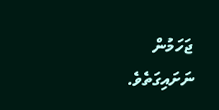ޖަހަމުން ނަށައިގަތެވެ.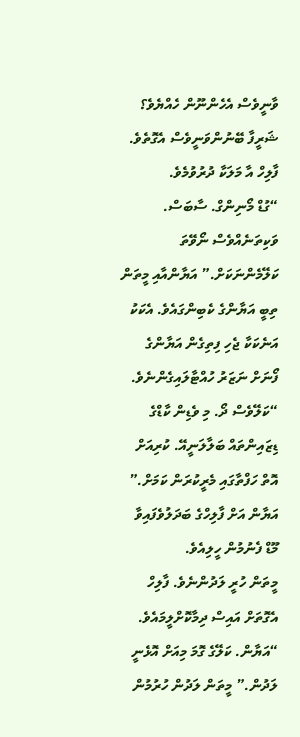ވާނީވެސް އެހެންނޫން ހެއްޔެވެ؟ ޝަރީފާ ބޭނުންވަނީވެސް އެގޮތެވެ. ފާލިހް އާ މަލަކާ ދުރުވުމެވެ.
“ގުޑް މޯނިންގް. ސާބަސް. ވަކިތަނެއްވެސް ނޯވޭތަ ކަލޭމެންނަކަށް.” އަޔާންއާއި މީތަން ތިބީ އަޔާންގެ ކެބިންގައެވެ. އެކަކު އަނެކަކާ ޖެހި ފިތިގެން އަޔާންގެ ފޯނަށް ނަޒަރު ހުއްޓާލައިގެންނެވެ.
“ކަލޭވެސް ދޯ. މި ވެޑިން ކާޑްގެ ޑިޒައިންތައް ބަލާލަނީއޭ. ކުރިއަށް އޮތް ހަފްތާގައި މެރީކުރަން ކަމަށް.” އަޔާން އަށް ފާލިހްގެ ބަދަލުވެފައިވާ މޫޑް ފެނުމުން ހީލިއެވެ.
މީތަން ހުރީ ލަދުންނެވެ. ފާލިހް އެގޮތަށް އައިސް ދިމާކޮށްލީމައެވެ.
“އަޔާން. ކަލޭގެ ގޮމަ މިއަށް އޮޅެނީ ލަދުން.” މީތަން ލަދުން ހުރުމުން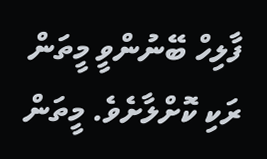ފާލިހް ބޭނުންވީ މީތަން ރަކި ކޮށްލާށެވެ. މީތަން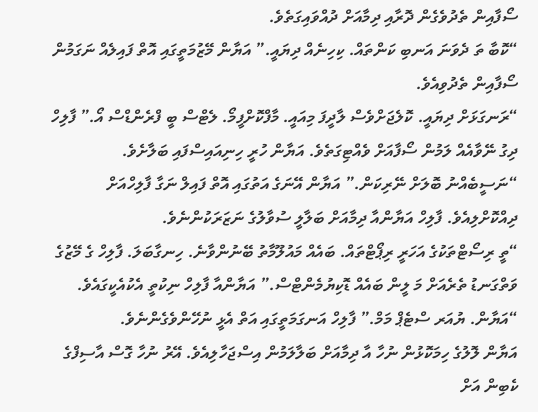ސޯފާއިން ތެދުވެގެން ދޮރާއި ދިމާއަށް ދުއްވައިގަތެވެ.
“ކޮބާ ތަ ދެވަނަ އަނބި ކަންތައް. ކިހިނެއް ދިޔައީ.” އަޔާން މޭޒުމަތީގައި އޮތް ފައިލެއް ނަގަމުން ސޯފާއިން ތެދުވިއެވެ.
“ރަނގަޅަށް ދިޔައީ. ކޮލެޖަށްވެސް ލާދީފަ މިއައީ. މާފްކޮށްފީމޯ. ލެޓްސް ބީ ފްރެންޑްސް އޯ.” ފާލިހް ދިގު ނޭވާއެއް ލަމުން ސޯފާއަށް ވެއްޓިގަތެވެ. އަޔާން ހުރީ ހިނިއައިސްފައި ބަލާށެވެ.
“ނަސީބެއްނު ބޮލަށް ނޭރިކަން.” އަޔާން އޭނަގެ އަތުގައި އޮތް ފައިލް ނަގާ ފާލިހްއަށް ދިއްކޮށްލިއެވެ. ފާލިހް އަޔާންއާ ދިމާއަށް ބަލާލީ ސުވާލުގެ ނަޒަރަކުންނެވެ.
“ތީ ރިސޯޓްތަކުގެ އަހަރީ ރިޕޯޓްތައް. ބައެއް މައުލޫމާތު ބޭނުންވާނެ. ހިނގާބަލަ. ފާލިހް ގެ މޭޒުގެ ވަތްގަނޑު ތެރެއަށް މަ ލީން ބައެއް ޑޮކިޔުމެންޓްސް.” އަޔާންއާ ފާލިހް ނިކުތީ އެކުއެކީގައެވެ.
“އަޔާން. ޔުއަރ ސްޓެޕް މަމް.” ފާލިހް އަނގަމަތީގައި އަތް އެޅީ ނުހޭންވެގެންނެވެ.
އަޔާން ލޮލުގެ ހިމަކޮޅުން ނުހާ އާ ދިމާއަށް ބަލާލަމުން އިސްޖަހާލިއެވެ. އޭރު ނުހާ ގޮސް އާސިފްގެ ކެބިން އަށް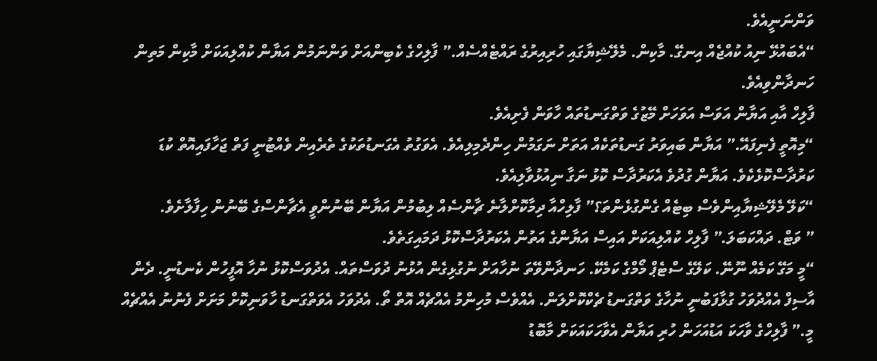ވަންނަނީއެވެ.
“އެބައުޅޭ ނިއު ކުއްޖެއް އިނގޭ. މާކިން. މެލޭޝިޔާގައި ހުރިއިރުގެ ރައްޓެއްސެއް.” ފާލިހްގެ ކެބިންއަށް ވަންނަމުން އަޔާން ކުއްލިއަކަށް މާކިން މަތިން ހަނދާންވިއެވެ.
ފާލިހް އާއި އަޔާން އަވަސް އަވަހަށް މޭޒުގެ ވަތްގަނޑުތައް ހާވަން ފެށިއެވެ.
“މިއޮތީ ފެނިފައޭ.” އަޔާން ބައިވަރު ގަނޑުތަކެއް އަތަށް ނަގަމުން ހިންދެމިލިއެވެ. އެވަގުތު އެގަނޑުތަކުގެ ތެރެއިން ވެއްޓުނީ ފަތް ޖަހާފައިއޮތް ކުޑަ ކަރުދާސްކޮޅެކެވެ. އަޔާން ގުދުވެ އެކަރުދާސް ކޮޅު ނަގާ ނިއުޅުވާލިއެވެ.
“ކަލޭ މެލޭޝިޔާއިންވެސް ބިޓެއް ގެންގުޅެންތަ؟” ފާލިހްއާ ދިމާކޮށްލާނެ ޗާންސެއް ލިބުމުން އަޔާން ބޭނުންވީ އެޗާންސްގެ ބޭނުން ހިފާލާށެވެ.
” ވަޓް. ދައްކަބަލަ.” ފާލިހް ކުއްލިއަކަށް އައިސް އަޔާންގެ އަތުން އެކަރުދާސްކޮޅު ދަމައިގަތެވެ.
“މީ މަގޭ ކަމެއް ނޫނޭ. ކަލޭގެ ސްޓެޕް މޯމްގެ ކަމެކޭ. ހަނދާންވޭތަ ނުހާއަށް ނުގުޅިގެން އުޅުނު ދުވަސްތައް. އެދުވަސްކޮޅު ނުހާ އޮފީހުން ކެނޑުނީ. ދެން އާސިފް އެއްދުވަހު ގުޅާފަބުނީ ނުހާގެ ވަތްގަނޑު ޗެކްކޮށްލަން. އެއްވެސް މުހިންމު އެއްޗެއް އޮތް ތޯ. އެދުވަހު އެވަތްގަނޑު ހާވަނިކޮށް މަށަށް ފެނުނު އެއްޗެއް މީ.” ފާލިހްގެ ވާހަކަ އަޑުއަހަން ހުރި އަޔާން އެވާހަކައަކަށް މާބޮޑު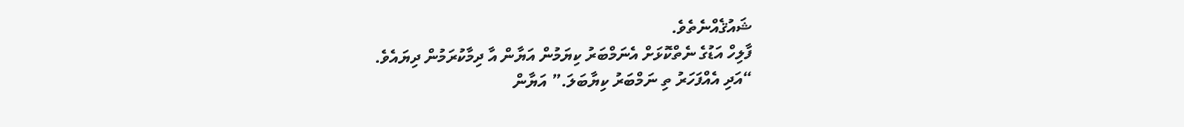ޝައުޤެއްނެތެވެ.
ފާލިހް އަޑުގެ ނެތްކޮޅަށް އެނަމްބަރު ކިޔަމުން އަޔާން އާ ދިމާކުރަމުން ދިޔައެވެ.
“އަދި އެއްފަހަރު ތި ނަމްބަރު ކިޔާބަލަ.” އަޔާން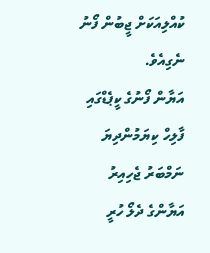ކުއްލިއަކަށް ޖީބުން ފޯނު ނެގިއެވެ.
އަޔާން ފޯނުގެ ކީޕެޑްގައި ފާލިހް ކިޔަމުންދިޔަ ނަމްބަރު ޖެހިއިރު އަޔާންގެ ދެލޯ ހުރީ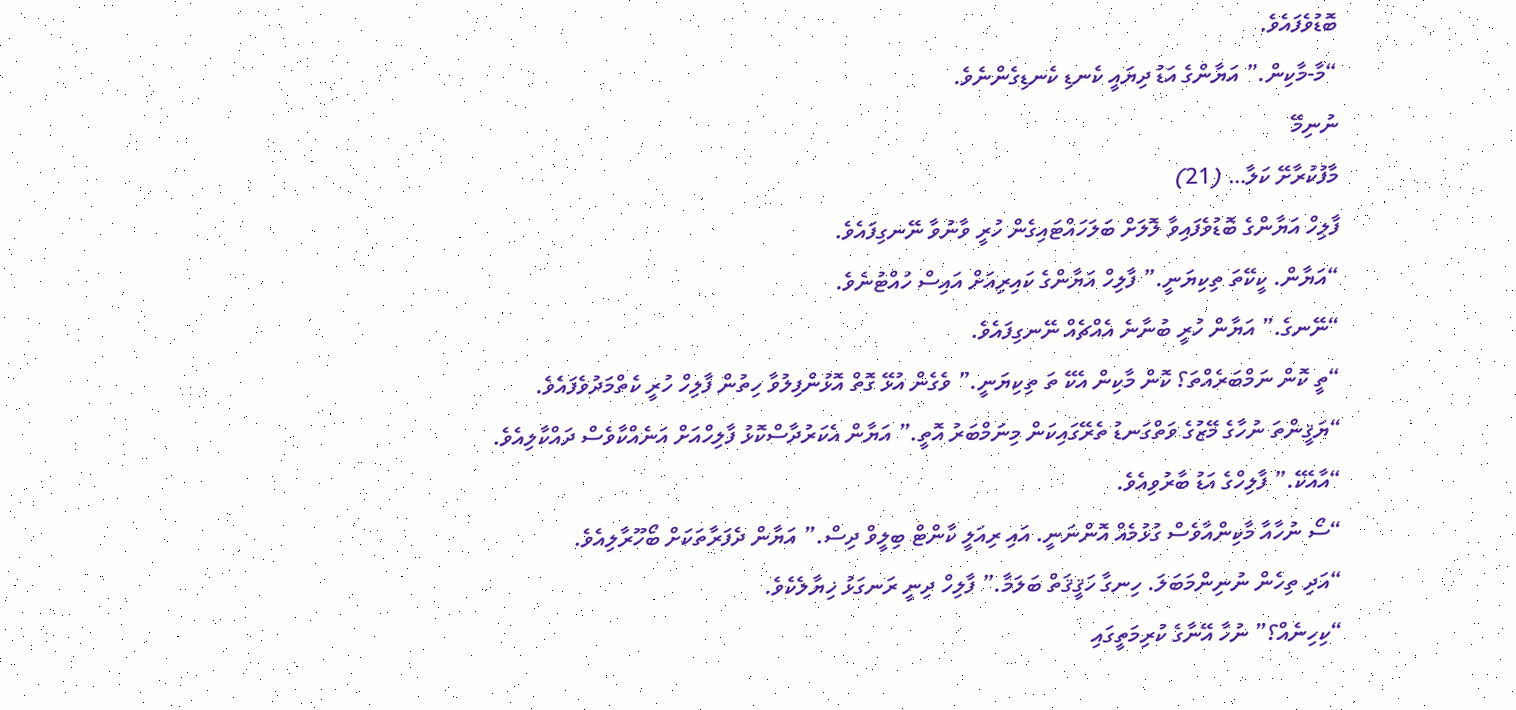ބޮޑުވެފައެވެ.
“މާ-މާކިން.” އަޔާންގެ އަޑު ދިޔައީ ކެނޑި ކެނޑިގެންނެވެ.
ނުނިމޭ
މާފުކުރާށޭ ކަލާ… (21)
ފާލިހް އަޔާންގެ ބޮޑުވެފައިވާ ލޮލަށް ބަލަހައްޓައިގެން ހުރީ ވާނުވާ ނޭނގިފައެވެ.
“އަޔާން. ކީކޭތަ ތިކިޔަނީ.” ފާލިހް އަޔާންގެ ކައިރިއަށް އައިސް ހުއްޓުނެވެ.
“ނޭނގެ.” އަޔާން ހުރީ ބުނާނެ އެއްޗެއް ނޭނގިފައެވެ.
“ތީ ކޮން ނަމްބަރެއްތަ؟ ކޮން މާކިން އެކޭ ތަ ތިކިޔަނީ.” ވެގެން އުޅޭ ގޮތް އޮޅުންފިލުވާ ހިތުން ފާލިހް ހުރީ ކެތްމަދުވެފައެވެ.
“ޔަޤީންތަ ނުހާގެ މޭޒުގެ ވަތްގަނޑު ތެރޭގައިކަން މިނަމްބަރު އޮތީ.” އަޔާން އެކަރުދާސްކޮޅު ފާލިހްއަށް އަނެއްކާވެސް ދައްކާލިއެވެ.
“އާއެކޭ.” ފާލިހްގެ އަޑު ބާރުވިއެވެ.
“ސޯ ނުހާއާ މާކިންއާވެސް ގުޅުމެއް އޮންނަނީ. އައި ރިއަލީ ކާންޓް ބިލީވް ދިސް.” އަޔާން ދެފަރާތަކަށް ބޯހޫރާލިއެވެ.
“އަދި ތިހެން ނުނިންމަބަލަ. ހިނގާ ހަޤީޤަތް ބަލަމާ.” ފާލިހް ދިނީ ރަނގަޅު ޚިޔާލެކެވެ.
“ކިހިނެއް؟” ނުހާ އޭނާގެ ކުރިމަތީގައި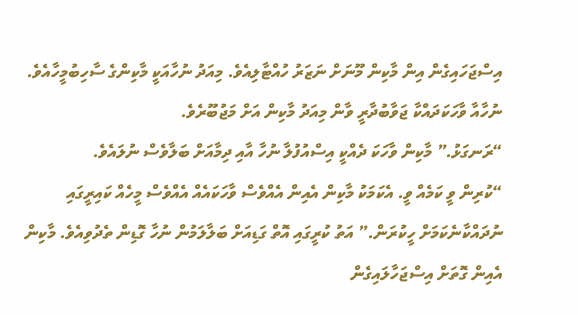އިސްޖަހައިގެން އިން މާކިން މޫނަށް ނަޒަރު ހުއްޓާލިއެވެ. މިއަދު ނުހާއަކީ މާކިންގެ ސާހިބުމީހާއެވެ. ނުހާއާ ވާހަކަދައްކާ ޖަވާބުދާރީ ވާން މިއަދު މާކިން އަށް މަޖުބޫރެވެ.
“ރަނގަޅު.” މާކިން ވާހަކަ ދެއްކީ އިސްއުފުލާ ނުހާ އާއި ދިމާއަށް ބަލާވެސް ނުލައެވެ.
“ކުރިން ވީ ކަމެއް ވީ. އެކަމަކު މާކިން އެއިން އެއްވެސް ވާހަކައެއް އެއްވެސް މީހެއް ކައިރީގައި ނުދައްކާނެކަމަށް ހީކުރަން.” އަތު ކުރީގައި އޮތް ގަޑިއަށް ބަލާލަމުން ނުހާ ގޮޑިން ތެދުވިއެވެ. މާކިން އެއިން ގޮތަށް އިސްޖަހާލައިގެން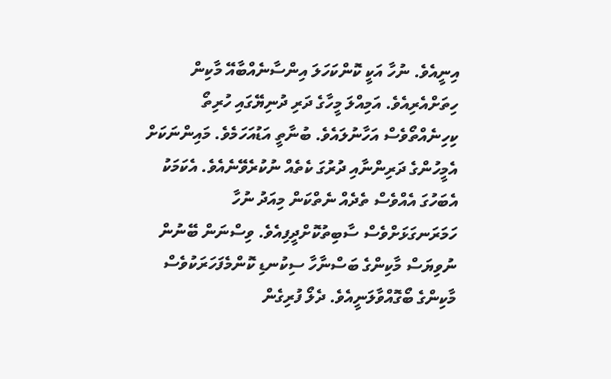އިނީއެވެ. ނުހާ އަކީ ކޮންކަހަލަ އިންސާނެއްބާއޭ މާކިން ހިތަށްއެރިއެވެ. އަމިއްލަ މީހާގެ ދަރި ދުނިޔޭގައި ހުރިތޯ ކިހިނެއްތޯވެސް އަހާނުލައެވެ. ބުނާތީ އަޑުއަހަމެވެ. މައިންނަކަށް އެމީހުންގެ ދަރިންނާއި ދުރުގަ ކެތެއް ނުކުރެވޭނެއެވެ. އެކަމަކު އެބަހުގަ އެއްވެސް ތެދެއް ނެތްކަން މިއަދު ނުހާ ހަމަރަނގަޅަށްވެސް ސާބިތުކޮށްދީފިއެވެ. ވިސްނަން ބޭނުން ނުވިޔަސް މާކިންގެ ބަސްނާހާ ސިކުނޑި ކޮންމެފަހަރަކުވެސް މާކިންގެ ބޯގޮއްވާލަނީއެވެ. ދެލޯ ފުރިގެން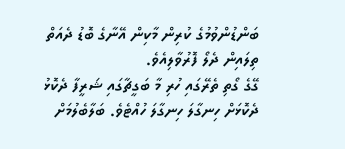ބަންޑުންވުމުގެ ކުރިން މާކިން އޭނާގެ ބޮޑު ދެއަތް ތިލައިން ދެލޯ ފޮރުވާލިއެވެ.
ގޭގެ ގޯތި ތެރޭގައި ހުރި މާ ބަގީޗާގައި ޝަރީފާ ދެކޮޅު ދެކޮޅަށް ހިނގާލަ ހިނގާލަ ހުއްޓެވެ. ބަލާބެލުމަށް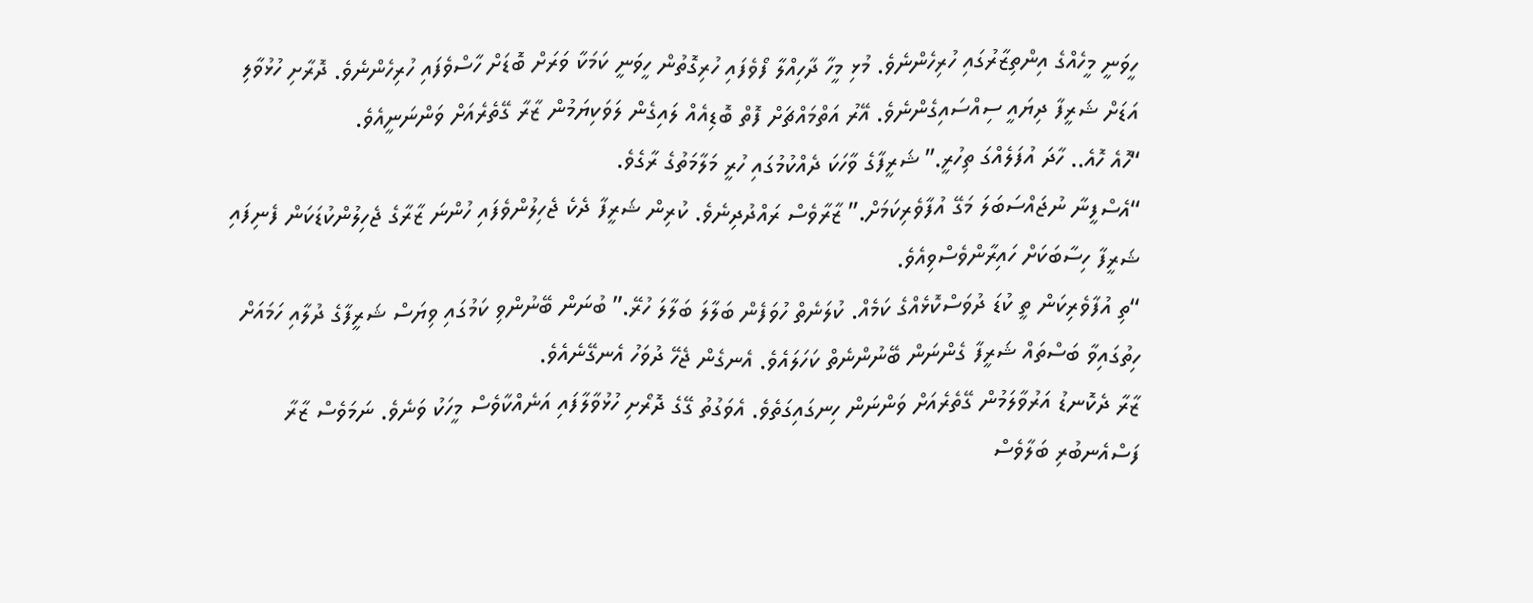ހީވަނީ މީހެއްގެ އިންތިޒާރުގައި ހުރިހެންނެވެ. މުޅި މީހާ ދާހިއްލާ ފޯވެފައި ހުރިގޮތުން ހީވަނީ ކަމަކާ ވަރަށް ބޮޑަށް ހާސްވެފައި ހުރިހެންނެވެ. ދޮރާށި ހުޅުވާލި އަޑަށް ޝަރީފާ ދިޔައީ ސިއްސައިގެންނެވެ. އޭރު އަތްމައްޗަށް ފޮތް ބޮޑިއެއް ލައިގެން ލަވަކިޔަމުން ޒާރާ ގޭތެރެއަށް ވަންނަނީއެވެ.
“ހޮއެ ހޮއެ.. ހާދަ އުފަލެއްގަ ތިހުރީ.” ޝަރީފާގެ ވާހަކަ ދެއްކުމުގައި ހުރީ މަލާމަތުގެ ރާގެވެ.
“އެސްފީނާ ނުޖައްސަބަލަ މަގޭ އުފާވެރިކަމަށް.” ޒާރާވެސް ރައްދުދިނެވެ. ކުރިން ޝަރީފާ ދެކެ ޖެހިލުންވެފައި ހުންނަ ޒާރާގެ ޖެހިލުންކުޑަކަން ފެނިފައި ޝަރީފާ ހިސާބަކަށް ހައިރާންވެސްވިއެވެ.
“ތި އުފާވެރިކަން ތީ ކުޑަ ދުވަސްކޮޅެއްގެ ކަމެއް. ކުލަނެތް ހުވަފެން ބަލާލަ ބަލާލަ ހުރޭ.” ބުނަން ބޭނުންވި ކަމުގައި ވިޔަސް ޝަރީފާގެ ދުލާއި ހަމައަށް ހިތުގައިވާ ބަސްތައް ޝަރީފާ ގެންނަން ބޭނުންނެތް ކަހަލައެވެ. އެނގެން ޖެހޭ ދުވަހު އެނގޭނެއެވެ.
ޒާރާ ދެކޮނޑު އަރުވާލަމުން ގޭތެރެއަށް ވަންނަން ހިނގައިގަތެވެ. އެވަގުތު ގޭގެ ދޮރޯށި ހުޅުވާލާފައި އަނެއްކާވެސް މީހަކު ވަނެވެ. ނަމަވެސް ޒާރާ ފަސްއެނބުރި ބަލާވެސް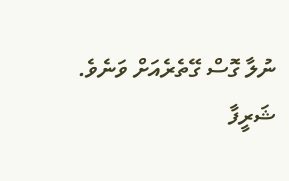ނުލާ ގޮސް ގޭތެރެއަށް ވަނެވެ.
ޝަރީފާ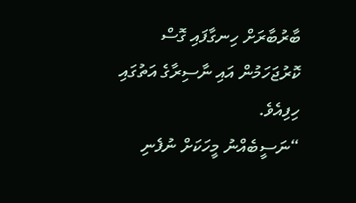ބާރުބާރަށް ހިނގާފައި ގޮސް ކޮރުޖަހަމުން އައި ނާސިރާގެ އަތުގައި ހިފިއެވެ.
“ނަސީބެއްނު މީހަކަށް ނުފެނި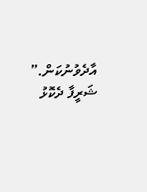އާދެވުނުކަން.” ޝަރީފާ ދެކޮޅު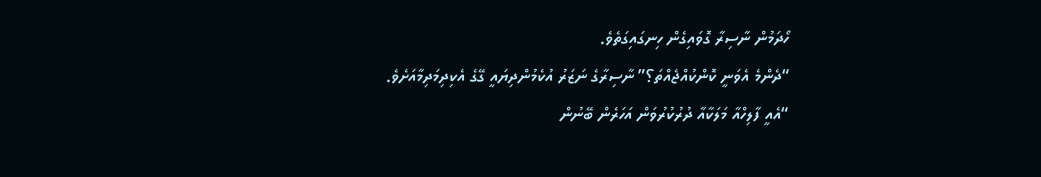ހޯދަމުން ނާސިރާ ގޮވައިގެން ހިނގައިގަތެވެ.
“ދެންމެ އެވަނީ ކޮންކުއްޖެއްތަ؟” ނާސިރާގެ ނަޒަރު އުކެމުންދިޔައީ ގޭގެ އެކިދިމަދިމާއަށެވެ.
“އެއީ ފާލިހްއާ މަލަކާއާ ދުރުކުރުވަން އަހަރެން ބޭނުން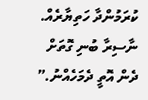ކުރަމުންދާ ހަތިޔާރެއް. ނާސިރާ ބުނި ގޮތަށް ދެން އޮތީ ދެމަހެއްނު.”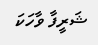ޝަރީފާ ވާހަކަ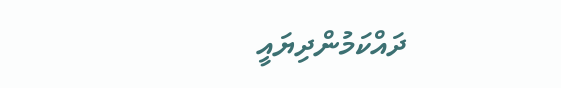ދައްކަމުންދިޔައީ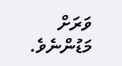ވަރަށް މަޑުންނެވެ.